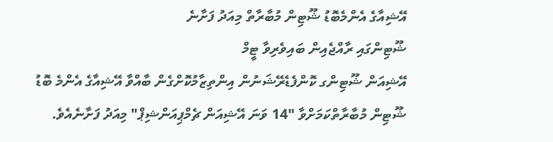އޭޝިއާގެ އެންމެބޮޑު ޝޫޓިން މުބާރާތް މިއަދު ފަށާނެ
ޝޫޓިންގައި ރާއްޖެއިން ބައިވެރިވާ ޓީމް
އޭޝިއަން ޝޫޓިންގ ކޮންފެޑެރޭޝަނުން އިންތިޒާމުކޮށްގެން ބާއްވާ އޭޝިއާގެ އެންމެ ބޮޑު ޝޫޓިން މުބާރާތްކަމަށްވާ "14 ވަނަ އޭޝިއަން ޗެމްޕިއަންޝިޕް" މިއަދު ފަށާނެއެވެ.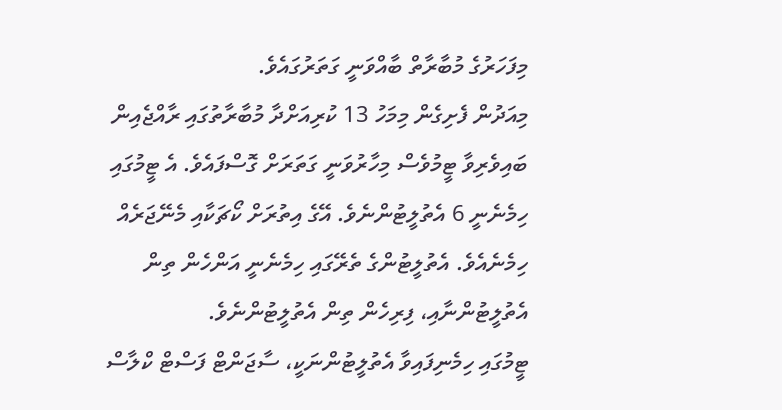މިފަހަރުގެ މުބާރާތް ބާއްވަނީ ގަތަރުގައެވެ.
މިއަދުން ފެށިގެން މިމަހު 13 ކުރިއަށްދާ މުބާރާތުގައި ރާއްޖެއިން ބައިވެރިވާ ޓީމުވެސް މިހާރުވަނީ ގަތަރަށް ގޮސްފައެވެ. އެ ޓީމުގައި ހިމެނެނީ 6 އެތުލީޓުންނެވެ. އޭގެ އިތުރަށް ކޯޗަކާއި މެނޭޖަރެއް ހިމެނެއެވެ. އެތުލީޓުންގެ ތެރޭގައި ހިމެނެނީ އަންހެން ތިން އެތުލީޓުންނާއި، ފިރިހެން ތިން އެތުލީޓުންނެވެ.
ޓީމުގައި ހިމެނިފައިވާ އެތުލީޓުންނަކީ، ސާޖަންޓް ފަސްޓް ކްލާސް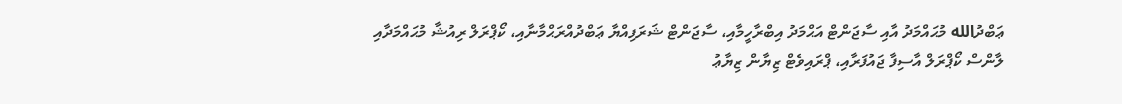ޢަބްދުالله މުޙައްމަދު އާއި ސާޖަންޓް އަޙްމަދު އިބްރާހީމާއި، ސާޖަންޓް ޝަރަފިއްޔާ ޢަބްދުއްރަޙްމާނާއި، ކޯޕްރަލް ރިއުޝާ މުޙައްމަދާއި ލާންސް ކޯޕްރަލް އާސިފާ ޖައުފަރާއި، ޕްރައިވެޓް ޒިޔާން ޒިޔާޢު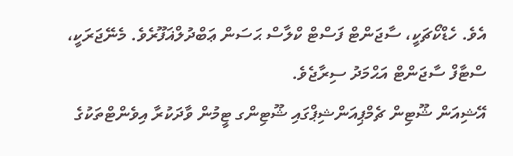އެވެ. ހެޑްކޯޗަކީ، ސާޖަންޓް ފަސްޓް ކްލާސް ޙަސަން ޢަބްދުލްޣަފޫރެވެ. މެނޭޖަރަކީ، ސްޓާފް ސާޖަންޓް އަޙްމަދު ސިރާޖެވެ.
އޭޝިއަން ޝޫޓިން ޗެމްޕިއަންޝިޕްގައި ޝޫޓިންގ ޓީމުން ވާދަކުރާ އިވެންޓްތަކުގެ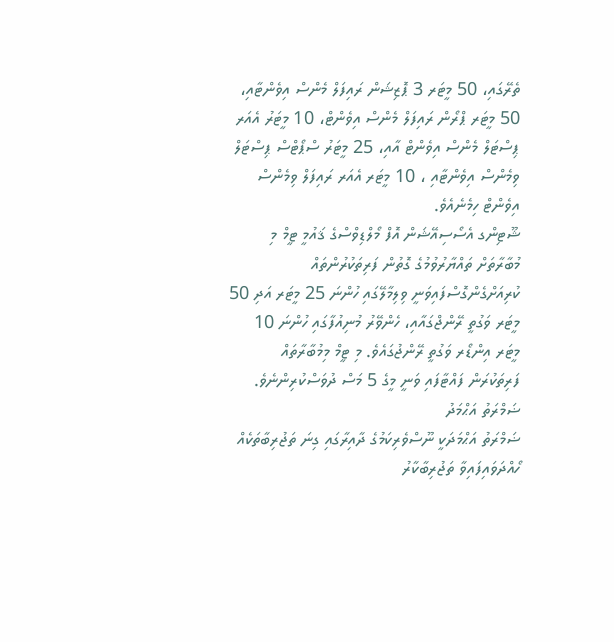ތެރޭގައި، 50 މީޓަރ 3 ޕޮޒިޝަން ރައިފަލް މެންސް އިވެންޓާއި، 50 މީޓަރ ޕްރޯން ރައިފަލް މެންސް އިވެންޓް، 10 މީޓަރު އެއަރ ޕިސްޓަލް މެންސް އިވެންޓް އާއި، 25 މީޓަރު ސްޕޯޓްސް ޕިސްޓަލް ވިމެންސް އިވެންޓާއި ، 10 މީޓަރ އެއަރ ރައިފަލް ވިމެންސް އިވެންޓް ހިމެނެއެވެ.
ޝޫޓިންގ އެސޯސިއޭޝަން އޮފް މޯލްޑިވްސްގެ ޤައުމީ ޓީމް މި މުބާރާތަށް ތައްޔާރުވުމުގެ ގޮތުން ފަރިތަކުރުންތައް ކުރިއަށްގެންގޮސްފައިވަނީ ވިލިމާލޭގައި ހުންނަ 25 މީޓަރ އަދި 50 މީޓަރ ވަގުތީ ރޭންޖްގައާއި، ހެންވޭރު މުނިއުފާގައި ހުންނަ 10 މީޓަރ އިންޑޯރ ވަގުތީ ރޭންޖުގައެވެ. މި ޓީމް މިމުބާރާތައް ފަރިތަކުރަން ފައްޓާފައި ވަނީ މީގެ 5 މަސް ދުވަސްކުރިންނެވެ.
ޟަމްރަތު އަޙްމަދު
ޟަމްރަތު އަޙްމަދަކީ ނޫސްވެރިކަމުގެ ދާއިރާގައި ގިނަ ތަޖުރިބާތަކެއް ހޯއްދަވައިފައިވާ ތަޖުރިބާކާރު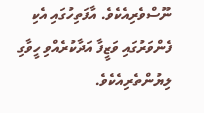ނޫސްވެރިއެކެވެ. އާފަތިހުގައި އެކި ފެންވަރުގައި ވަޒީފާ އަދާކުރެއްވި ހީވާގި ލިޔުންތެރިއެކެވެ.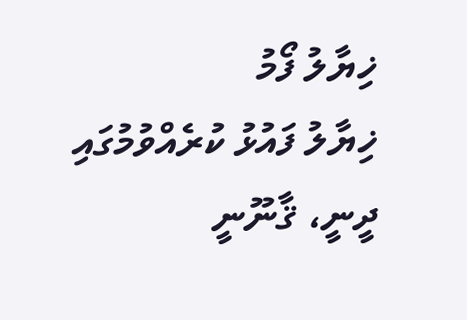ޚިޔާލު ފޯމު
ޚިޔާލު ފައުޅު ކުރެއްވުމުގައި ދީނީ، ޤާނޫނީ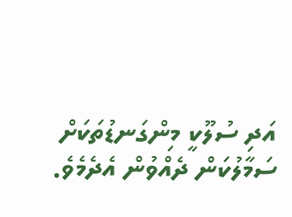އަދި ސުލޫކީ މިންގަނޑުތަކަށް ސަމާލުކަން ދެއްވުން އެދެމެވެ.